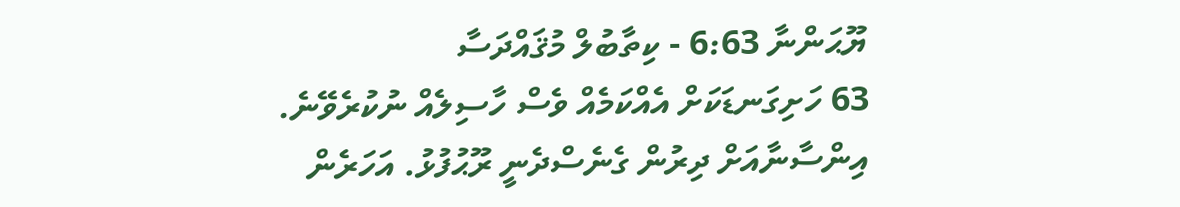ޔޫޙަންނާ 6:63 - ކިތާބުލް މުޤައްދަސާ
63 ހަށިގަނޑަކަށް އެއްކަމެއް ވެސް ހާސިލެއް ނުކުރެވޭނެ. އިންސާނާއަށް ދިރުން ގެނެސްދެނީ ރޫޙުފުޅު. އަހަރެން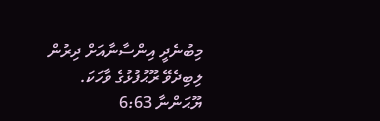މިބުނެދީ އިންސާނާއަށް ދިރުން ލިބިދެވޭ ރޫޙުފުޅުގެ ވާހަކަ.
ޔޫޙަންނާ 6:63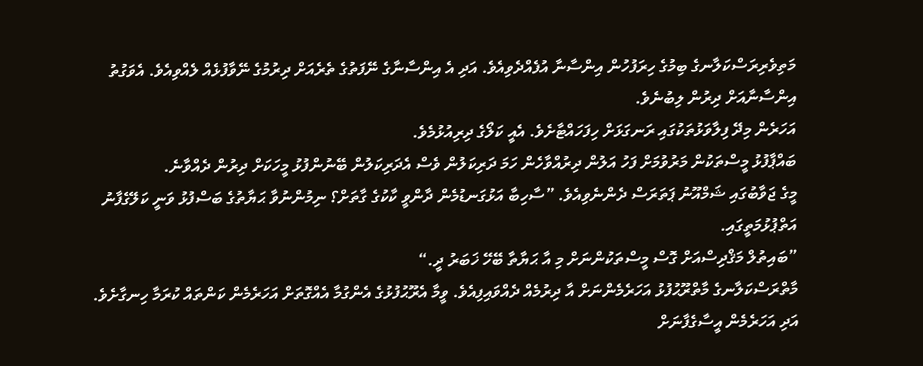މަތިވެރިރަސްކަލާނގެ ބިމުގެ ހިރަފުހުން އިންސާނާ އުފެއްދެވިއެވެ. އަދި އެ އިންސާނާގެ ނޭފަތުގެ ތެރެއަށް ދިރުމުގެ ނޭވާފުޅެއް ލެއްވިއެވެ. އެވަގުތު އިންސާނާއަށް ދިރުން ލިބުނެވެ.
އަހަރެން މިދޭ ފިލާވަޅުތަކުގައި ރަނގަޅަށް ހިފަހައްޓާށެވެ. އެއީ ކަލޯގެ ދިރިއުޅުމެވެ.
ބައްޕާފުޅު މީސްތަކުން މަރުވުމަށް ފަހު އަލުން ދިރުއްވާހެން ހަމަ ދަރިކަލުން ވެސް އެދަރިކަލުން ބޭނުންފުޅު މީހަކަށް ދިރުން ދެއްވާނެ.
މީގެ ޖަވާބުގައި ޝަމްއޫނު ޕަތަރަސް ދެންނެވިއެވެ. ”ސާހިބާ އަޅުގަނޑުމެން ދާންވީ ކާކުގެ ގާތަށް؟ ނިމުންނުވާ ޙަޔާތުގެ ބަސްފުޅު ވަނީ ކަލޭގެފާނު އަތްޕުޅުމަތީގައި.
”ބައިތުލް މަޤްދިސްއަށް ގޮސް މީސްތަކުންނަށް މި އާ ޙަޔާތާ ބޭހޭ ޚަބަރު ދީ.“
މާތްރަސްކަލާނގެ މާތްރޫޙުފުޅު އަހަރެމެންނަށް އާ ދިރުމެއް ދެއްވައިފިއެވެ. ވީމާ އެރޫޙުފުޅުގެ އެންގުމާ އެއްގޮތަށް އަހަރެމެން ކަންތައް ކުރަމާ ހިނގާށެވެ.
އަދި އަހަރެމެން އީސާގެފާނަށް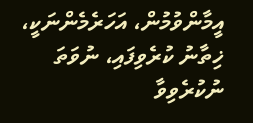އީމާންވުމުން، އަހަރެމެންނަކީ، ޚިތާނު ކުރެވިފައި، ނުވަތަ ނުކުރެވިވާ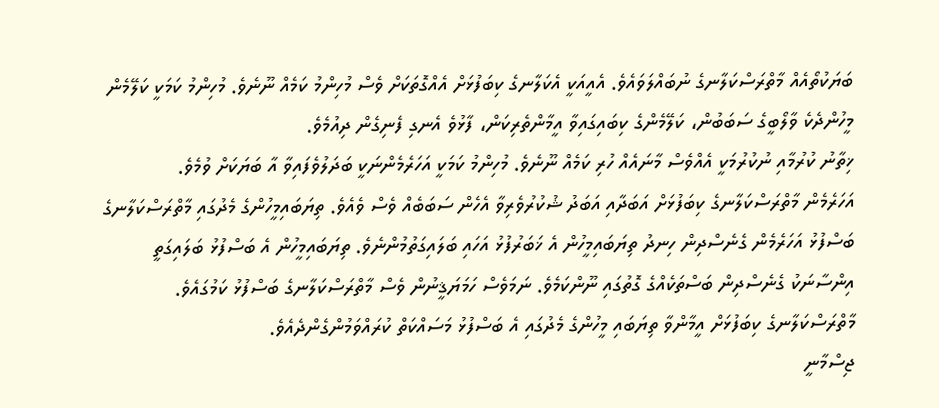ބަޔަކުތޯއެއް މާތްރަސްކަލާނގެ ނުބައްލަވައެވެ. އެއީއަކީ އެކަލާނގެ ކިބަފުޅަށް އެއްގޮތަކަށް ވެސް މުހިންމު ކަމެއް ނޫނެވެ. މުހިންމު ކަމަކީ ކަލޭމެން މީހުންދެކެ ވާލޯބީގެ ސަބަބުން، ކަލޭމެންގެ ކިބައިގައިވާ އީމާންތެރިކަން، ފާޅުވެ އެނގި ފެނިގެން ދިއުމެވެ.
ޚިތާނު ކުރުމާއި ނުކުރުމަކީ އެއްވެސް މާނައެއް ހުރި ކަމެއް ނޫނެވެ. މުހިންމު ކަމަކީ އަހަރެމެންނަކީ ބަދަލުވެފައިވާ އާ ބަޔަކަށް ވުމެވެ.
އަހަރެމެން މާތްރަސްކަލާނގެ ކިބަފުޅަށް އަބަދާއި އަބަދު ޝުކުރުވެރިވާ އެހެން ސަބަބެއް ވެސް ވެއެވެ. ތިޔަބައިމީހުންގެ މެދުގައި މާތްރަސްކަލާނގެ ބަސްފުޅު އަހަރެމެން ގެނެސްދިން ހިނދު ތިޔަބައިމީހުން އެ ޚަބަރުފުޅު އަހައި ބަލައިގަތުމުންނެވެ. ތިޔަބައިމީހުން އެ ބަސްފުޅު ބަލައިގަތީ އިންސާނަކު ގެނެސްދިން ބަސްތަކެއްގެ ގޮތުގައި ނޫންކަމެވެ. ނަމަވެސް ހަމަޔަޤީނުން ވެސް މާތްރަސްކަލާނގެ ބަސްފުޅު ކަމުގައެވެ. މާތްރަސްކަލާނގެ ކިބަފުޅަށް އީމާންވާ ތިޔަބައި މީހުންގެ މެދުގައި އެ ބަސްފުޅު މަސައްކަތް ކުރައްވަމުންގެންދެއެވެ.
ޖިސްމާނީ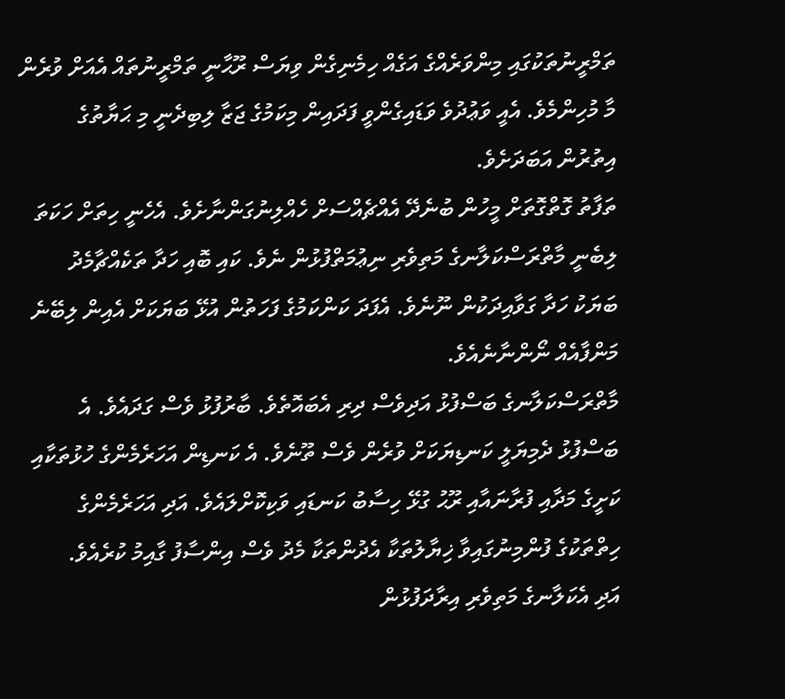ތަމްރީނުތަކުގައި މިންވަރެއްގެ އަގެއް ހިމެނިގެން ވިޔަސް ރޫޙާނީ ތަމްރީނުތައް އެއަށް ވުރެން މާ މުހިންމެވެ. އެއީ ވަޢުދުވެ ވަޑައިގެންވީ ފަދައިން މިކަމުގެ ޖަޒާ ލިބިދެނީ މި ޙަޔާތުގެ އިތުރުން އަބަދަށެވެ.
ތަފާތު ގޮތްގޮތަށް މީހުން ބުނެދޭ އެއްޗެއްސަށް ހެއްލިނުގަންނާށެވެ. އެހެނީ ހިތަށް ހަކަތަ ލިބެނީ މާތްރަސްކަލާނގެ މަތިވެރި ނިޢުމަތްފުޅުން ނެވެ. ކައި ބޮއި ހަދާ ތަކެއްޗާމެދު ބަޔަކު ހަދާ ގަވާއިދަކުން ނޫނެވެ. އެފަދަ ކަންކަމުގެ ފަހަތުން އުޅޭ ބަޔަކަށް އެއިން ލިބޭނެ މަންފާއެއް ނޯންނާނެއެވެ.
މާތްރަސްކަލާނގެ ބަސްފުޅު އަދިވެސް ދިރި އެބައޮތެވެ. ބާރުފުޅު ވެސް ގަދައެވެ. އެ ބަސްފުޅު ދެމިޔަލީ ކަނޑިޔަކަށް ވުރެން ވެސް ތޫނެވެ. އެ ކަނޑިން އަހަރެމެންގެ ހުޅުތަކާއި ކަށީގެ މަދާއި ފުރާނައާއި ރޫޙު ގުޅޭ ހިސާބު ކަނޑައި ވަކިކޮށްލައެވެ. އަދި އަހަރެމެންގެ ހިތްތަކުގެ ފުންމިނުގައިވާ ޚިޔާލުތަކާ އެދުންތަކާ މެދު ވެސް އިންސާފު ގާއިމު ކުރެއެވެ.
އަދި އެކަލާނގެ މަތިވެރި އިރާދަފުޅުން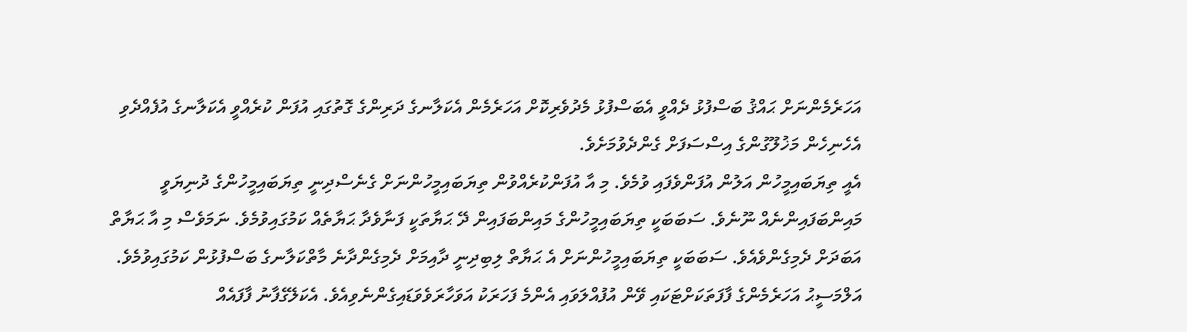އަހަރެމެންނަށް ޙައްޤު ބަސްފުޅު ދެއްވީ އެބަސްފުޅު މެދުވެރިކޮށް އަހަރެމެން އެކަލާނގެ ދަރިންގެ ގޮތުގައި އުފަން ކުރެއްވީ އެކަލާނގެ އުފެއްދެވި އެހެނިހެން މަޚުލޫގުންގެ އިސްސަފަށް ގެންދެވުމަށެވެ.
އެއީ ތިޔަބައިމީހުން އަލުން އުފަންވެފައި ވުމެވެ. މި އާ އުފަންކުރެއްވުން ތިޔަބައިމީހުންނަށް ގެނެސްދިނީ ތިޔަބައިމީހުންގެ ދުނިޔަވީ މައިންބަފައިންނެއް ނޫނެވެ. ސަބަބަކީ ތިޔަބައިމީހުންގެ މައިންބަފައިން ދޭ ޙަޔާތަކީ ފަނާވެދާ ޙަޔާތެއް ކަމުގައިވުމެވެ. ނަމަވެސް މި އާ ޙަޔާތް އަބަދަށް ދެމިގެންވެއެވެ. ސަބަބަކީ ތިޔަބައިމީހުންނަށް އެ ޙަޔާތް ލިބިދިނީ ދާއިމަށް ދެމިގެންދާނެ މާތްކަލާނގެ ބަސްފުޅުން ކަމުގައިވުމެވެ.
އަލްމަސީޙު އަހަރެމެންގެ ފާފަތަކަށްޓަކައި ވޭން އުފުއްލަވައި އެންމެ ފަހަރަކު އަވަހާރަވެވަޑައިގެންނެވިއެވެ. އެކަލޭގެފާނު ފާފައެއް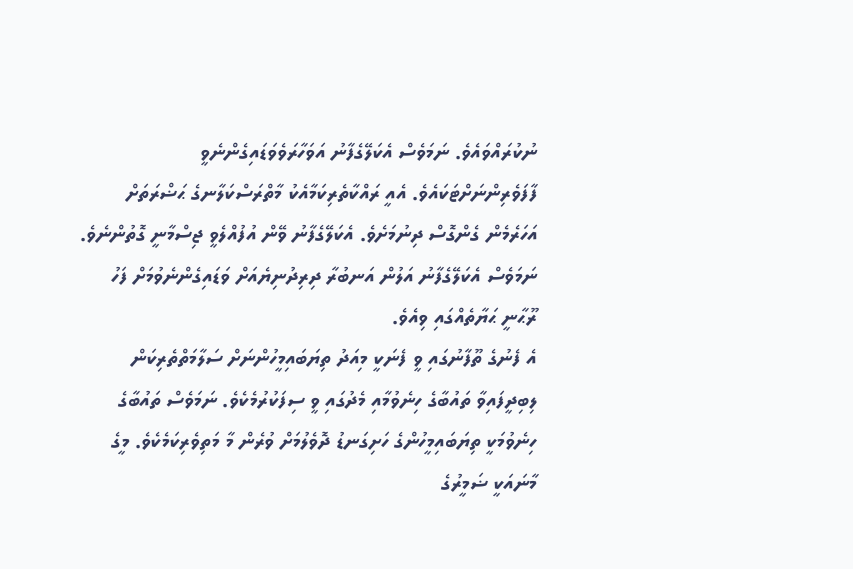ނުކުރައްވައެވެ. ނަމަވެސް އެކަލޭގެފާނު އަވަހާރަވެވަޑައިގެންނެވީ ފާފަވެރިންނަށްޓަކައެވެ. އެއީ ރައްކާތެރިކަމާއެކު މާތްރަސްކަލާނގެ ޙަޟްރަތަށް އަހަރެމެން ގެންގޮސް ދިނުމަށެވެ. އެކަލޭގެފާނު ވޭން އުފުއްލެވީ ޖިސްމާނީ ގޮތުންނެވެ. ނަމަވެސް އެކަލޭގެފާނު އަލުން އަނބުރާ ދިރިދުނިޔެއަށް ވަޑައިގެންނެވުމަށް ފަހު ރޫޙާނީ ޙަޔާތެއްގައި ވިއެވެ.
އެ ފެނުގެ ތޫފާނުގައި ވީ ފެނަކީ މިއަދު ތިޔަބައިމީހުންނަށް ސަލާމަތްތެރިކަން ލިބިދީފައިވާ ތައުބާގެ ހިނެވުމާއި މެދުގައި ވީ ސިފަކުރުމެކެވެ. ނަމަވެސް ތައުބާގެ ހިނެވުމަކީ ތިޔަބައިމީހުންގެ ހަށިގަނޑު ދޮވެލުމަށް ވުރެން މާ މަތިވެރިކަމެކެވެ. މީގެ މާނައަކީ ޟަމީރުގެ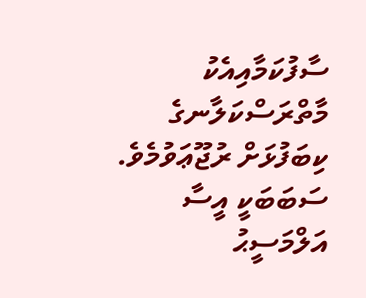ސާފުކަމާއިއެކު މާތްރަސްކަލާނގެ ކިބަފުޅަށް ރުޖޫޢަވުމެވެ. ސަބަބަކީ އީސާ އަލްމަސީޙު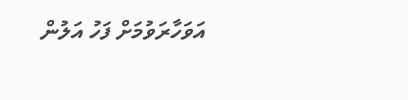އަވަހާރަވުމަށް ފަހު އަލުން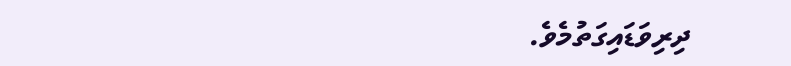ދިރިވަޑައިގަތުމެވެ.